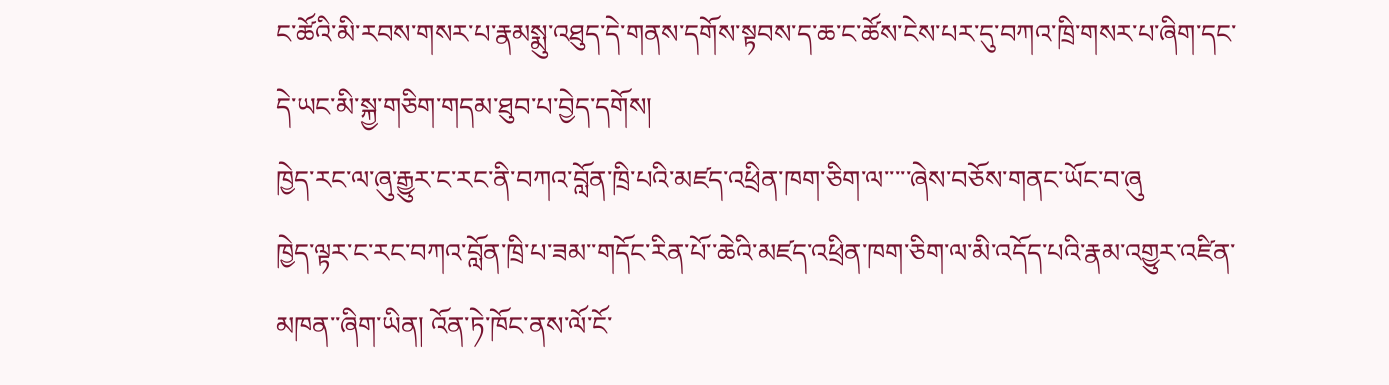ང་ཚོའི་མི་རབས་གསར་པ་རྣམསྨུ་འཐུད་དེ་གནས་དགོས་སྟབས་ད་ཆ་ང་ཚོས་ངེས་པར་དུ་བཀའ་ཁྲི་གསར་པ་ཞིག་དང་དེ་ཡང་མི་སྐྱ་གཅིག་གདམ་ཐུབ་པ་བྱེད་དགོས།
ཁྱེད་རང་ལ་ཞུ་རྒྱུར་ང་རང་ནི་བཀའ་བློན་ཁྲི་པའི་མཛད་འཕྲིན་ཁག་ཅིག་ལ་་་་་ཞེས་བཅོས་གནང་ཡོང་བ་ཞུ
ཁྱེད་ལྟར་ང་རང་བཀའ་བློན་ཁྲི་པ་ཟམ་་གདོང་རིན་པོ་་ཆེའི་མཛད་འཕྲིན་ཁག་ཅིག་ལ་མི་འདོད་པའི་རྣམ་འགྱུར་འཛིན་མཁན་་ཞིག་ཡིན། འོན་ཏེ་ཁོང་ནས་ལོ་ངོ་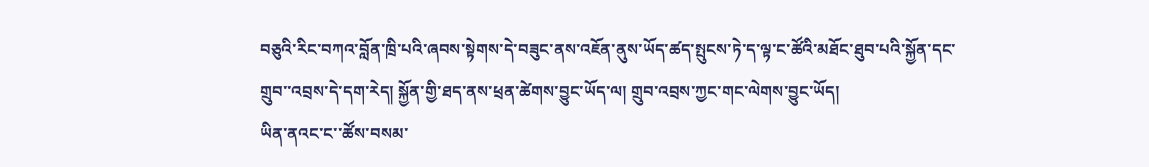བཅུའི་རིང་བཀའ་བློན་ཁྲི་པའི་ཞབས་སྟེགས་དེ་བཟུང་ནས་འཇོན་ནུས་ཡོད་ཚད་སྤུངས་ཏེ་ད་ལྟ་ང་ཚོའི་མཐོང་ཐུབ་པའི་སྐྱོན་དང་གྲུབ་་འབྲས་དེ་དག་རེད། སྐྱོན་གྱི་ཐད་ནས་ཕྲན་ཚེགས་བྱུང་ཡོད་ལ། གྲུབ་འབྲས་ཀྱང་གང་ལེགས་བྱུང་ཡོད།
ཡིན་ནའང་ང་་ཚོས་བསམ་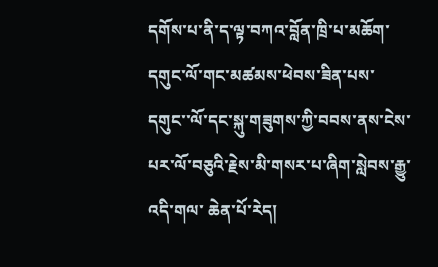དགོས་པ་ནི་ད་ལྟ་བཀའ་བློན་ཁྲི་པ་མཆོག་དགུང་ལོ་གང་མཚམས་ཕེབས་ཟིན་པས་དགུང་་ལོ་དང་སྐུ་གཟུགས་ཀྱི་བབས་ནས་ངེས་པར་ལོ་བཅུའི་རྗེས་མི་གསར་པ་ཞིག་སླེབས་རྒྱུ་འདི་གལ་ ཆེན་པོ་རེད།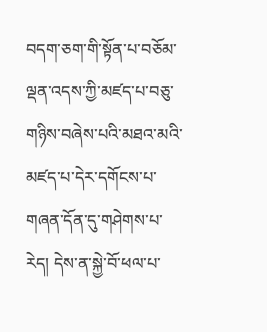བདག་ཅག་གི་སྟོན་པ་བཅོམ་ལྡན་འདས་ཀྱི་མཛད་པ་བཅུ་གཉིས་བཞེས་པའི་མཐའ་མའི་མཛད་པ་དེར་དགོངས་པ་གཞན་དོན་དུ་གཤེགས་པ་རེད། དེས་ན་སྐྱེ་བོ་ཕལ་པ་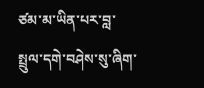ཙམ་མ་ཡིན་པར་བླ་སྤྲུལ་དགེ་བཤེས་སུ་ཞིག་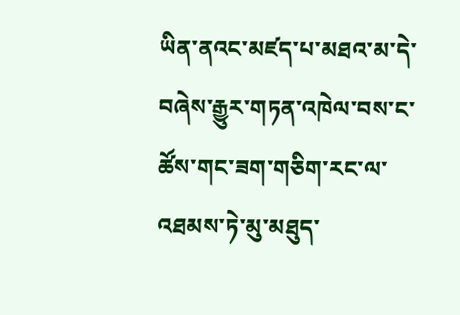ཡིན་ནའང་མཛད་པ་མཐའ་མ་དེ་བཞེས་རྒྱུར་གཏན་འཁེལ་བས་ང་ཚོས་གང་ཟག་གཅིག་རང་ལ་འཐམས་ཏེ་མུ་མཐུད་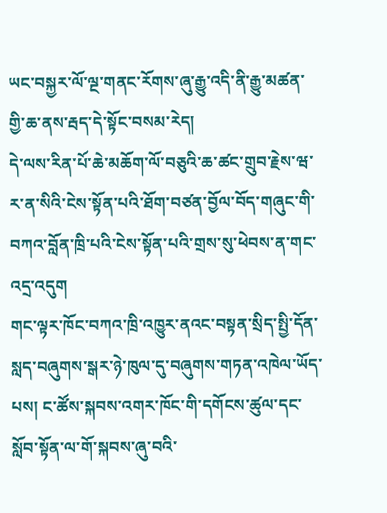ཡང་བསྐྱར་ལོ་ལྔ་གནང་རོགས་ཞུ་རྒྱུ་འདི་ནི་རྒྱུ་མཚན་གྱི་ཆ་ནས་རྦད་དེ་སྟོང་བསམ་རེད།
དེ་ལས་རིན་པོ་ཆེ་མཆོག་ལོ་བཅུའི་ཆ་ཚང་གྲུབ་རྗེས་ཝ་ར་ན་སིའི་ངེས་སྟོན་པའི་ཐོག་བཙན་བྱོལ་བོད་གཞུང་གི་བཀའ་བློན་ཁྲི་པའི་ངེས་སྟོན་པའི་གྲས་སུ་ཕེབས་ན་གང་འདྲ་འདུག
གང་ལྟར་ཁོང་བཀའ་ཁྲི་འཁྱུར་ནའང་བསྟན་སྲིད་སྤྱི་དོན་སླད་བཞུགས་སྒར་ཉེ་ཁུལ་དུ་བཞུགས་གཏན་འཁེལ་ཡོད་པས། ང་ཚོས་སྐབས་འགར་ཁོང་གི་དགོངས་ཚུལ་དང་སློབ་སྟོན་ལ་གོ་སྐབས་ཞུ་བའི་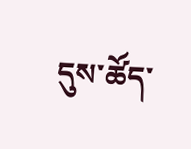དུས་ཚོད་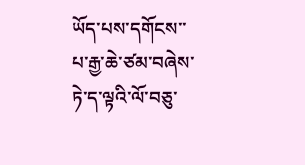ཡོད་པས་དགོངས་་པ་རྒྱ་ཆེ་ཙམ་བཞེས་ཏེ་ད་ལྟའི་ལོ་བཅུ་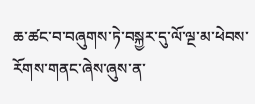ཆ་ཚང་བ་བཞུགས་ཏེ་བསྐྱར་དུ་ལོ་ལྔ་མ་ཕེབས་རོགས་གནང་ཞེས་ཞུས་ན་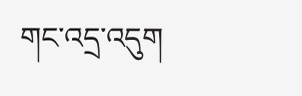གང་འདྲ་འདུག